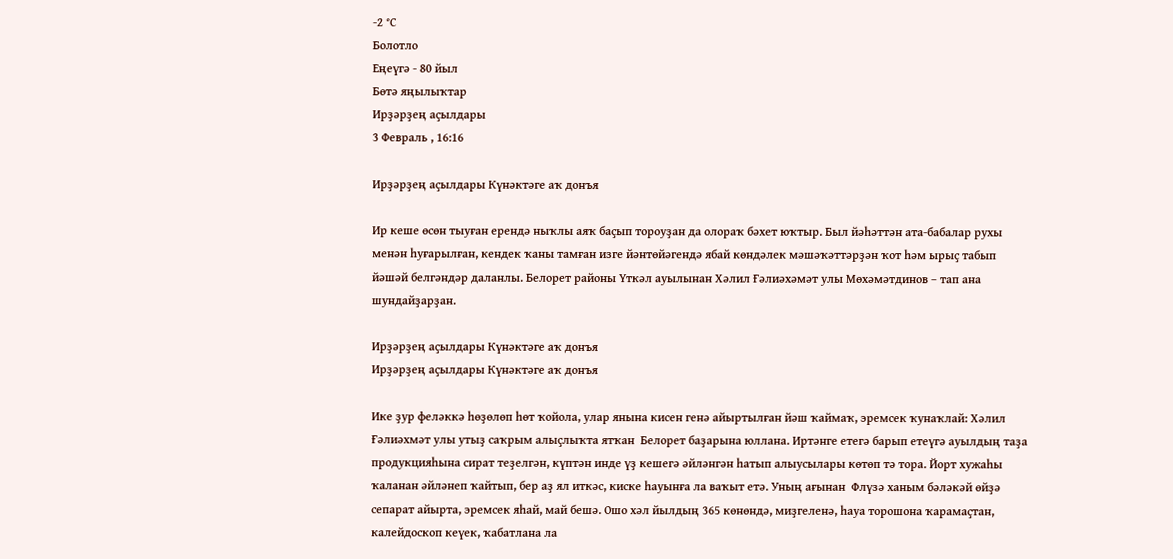-2 °С
Болотло
Еңеүгә - 80 йыл
Бөтә яңылыҡтар
Ирҙәрҙең аҫылдары
3 Февраль , 16:16

Ирҙәрҙең аҫылдары Күнәктәге аҡ донъя

Ир кеше өсөн тыуған ерендә ныҡлы аяҡ баҫып тороуҙан да олораҡ бәхет юҡтыр. Был йәһәттән ата-бабалар рухы менән һуғарылған, кендек ҡаны тамған изге йәнтөйәгендә ябай көндәлек мәшәҡәттәрҙән ҡот һәм ырыҫ табып йәшәй белгәндәр даланлы. Белорет районы Үткәл ауылынан Хәлил Ғәлиәхәмәт улы Мөхәмәтдинов – тап ана шундайҙарҙан.

Ирҙәрҙең аҫылдары Күнәктәге аҡ донъя
Ирҙәрҙең аҫылдары Күнәктәге аҡ донъя

Ике ҙур феләккә һөҙөлөп һөт ҡойола, улар янына кисен генә айыртылған йәш ҡаймаҡ, эремсек ҡунаҡлай: Хәлил Ғәлиәхмәт улы утыҙ саҡрым алыҫлыҡта ятҡан  Белорет баҙарына юллана. Иртәнге етегә барып етеүгә ауылдың таҙа продукцияһына сират теҙелгән, күптән инде үҙ кешегә әйләнгән һатып алыусылары көтөп тә тора. Йорт хужаһы ҡаланан әйләнеп ҡайтып, бер аҙ ял иткәс, киске һауынға ла ваҡыт етә. Уның ағынан  Флүзә ханым бәләкәй өйҙә сепарат айырта, эремсек яһай, май бешә. Ошо хәл йылдың 365 көнөндә, миҙгеленә, һауа торошона ҡарамаҫтан, калейдоскоп кеүек, ҡабатлана ла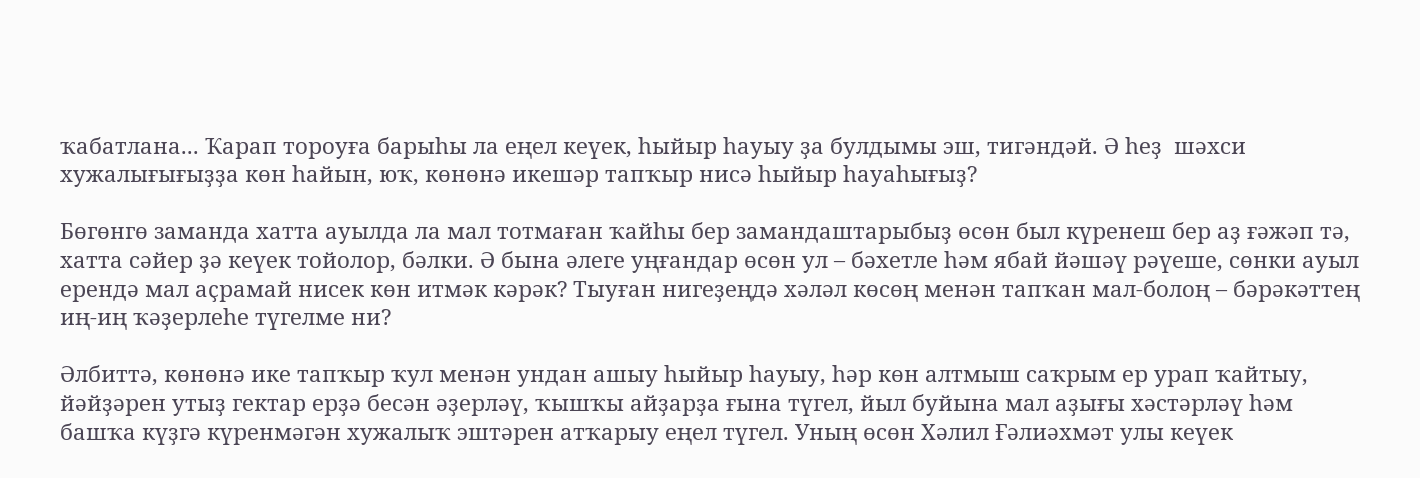ҡабатлана... Ҡарап тороуға барыһы ла еңел кеүек, һыйыр һауыу ҙа булдымы эш, тигәндәй. Ә һеҙ  шәхси хужалығығыҙҙа көн һайын, юҡ, көнөнә икешәр тапҡыр нисә һыйыр һауаһығыҙ?

Бөгөнгө заманда хатта ауылда ла мал тотмаған ҡайһы бер замандаштарыбыҙ өсөн был күренеш бер аҙ ғәжәп тә, хатта сәйер ҙә кеүек тойолор, бәлки. Ә бына әлеге уңғандар өсөн ул – бәхетле һәм ябай йәшәү рәүеше, сөнки ауыл ерендә мал аҫрамай нисек көн итмәк кәрәк? Тыуған нигеҙеңдә хәләл көсөң менән тапҡан мал-болоң – бәрәкәттең иң-иң ҡәҙерлеһе түгелме ни?

Әлбиттә, көнөнә ике тапҡыр ҡул менән ундан ашыу һыйыр һауыу, һәр көн алтмыш саҡрым ер урап ҡайтыу, йәйҙәрен утыҙ гектар ерҙә бесән әҙерләү, ҡышҡы айҙарҙа ғына түгел, йыл буйына мал аҙығы хәстәрләү һәм башҡа күҙгә күренмәгән хужалыҡ эштәрен атҡарыу еңел түгел. Уның өсөн Хәлил Ғәлиәхмәт улы кеүек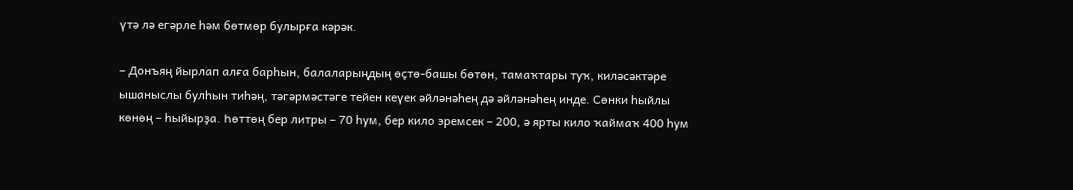үтә лә егәрле һәм бөтмөр булырға кәрәк.

– Донъяң йырлап алға барһын, балаларыңдың өҫтө-башы бөтөн, тамаҡтары туҡ, киләсәктәре ышаныслы булһын тиһәң, тәгәрмәстәге тейен кеүек әйләнәһең дә әйләнәһең инде. Сөнки һыйлы көнөң – һыйырҙа. Һөттөң бер литры – 70 һум, бер кило эремсек – 200, ә ярты кило ҡаймаҡ 400 һум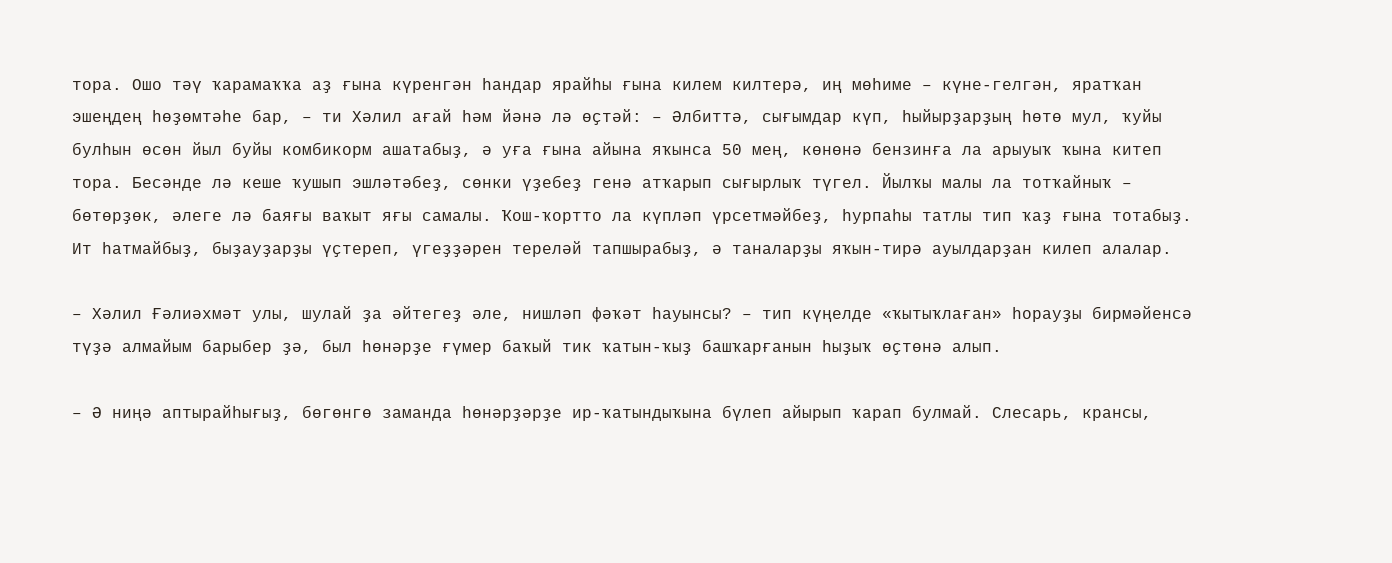тора. Ошо тәү ҡарамаҡҡа аҙ ғына күренгән һандар ярайһы ғына килем килтерә, иң мөһиме – күне-гелгән, яратҡан эшеңдең һөҙөмтәһе бар, – ти Хәлил ағай һәм йәнә лә өҫтәй: – Әлбиттә, сығымдар күп, һыйырҙарҙың һөтө мул, ҡуйы булһын өсөн йыл буйы комбикорм ашатабыҙ, ә уға ғына айына яҡынса 50 мең, көнөнә бензинға ла арыуыҡ ҡына китеп тора. Бесәнде лә кеше ҡушып эшләтәбеҙ, сөнки үҙебеҙ генә атҡарып сығырлыҡ түгел. Йылҡы малы ла тотҡайныҡ – бөтөрҙөк, әлеге лә баяғы ваҡыт яғы самалы. Ҡош-ҡортто ла күпләп үрсетмәйбеҙ, һурпаһы татлы тип ҡаҙ ғына тотабыҙ. Ит һатмайбыҙ, быҙауҙарҙы үҫтереп, үгеҙҙәрен тереләй тапшырабыҙ, ә таналарҙы яҡын-тирә ауылдарҙан килеп алалар.

– Хәлил Ғәлиәхмәт улы, шулай ҙа әйтегеҙ әле, нишләп фәҡәт һауынсы? – тип күңелде «ҡытыҡлаған» һорауҙы бирмәйенсә түҙә алмайым барыбер ҙә, был һөнәрҙе ғүмер баҡый тик ҡатын-ҡыҙ башҡарғанын һыҙыҡ өҫтөнә алып.

– Ә ниңә аптырайһығыҙ, бөгөнгө заманда һөнәрҙәрҙе ир-ҡатындыҡына бүлеп айырып ҡарап булмай. Слесарь, крансы,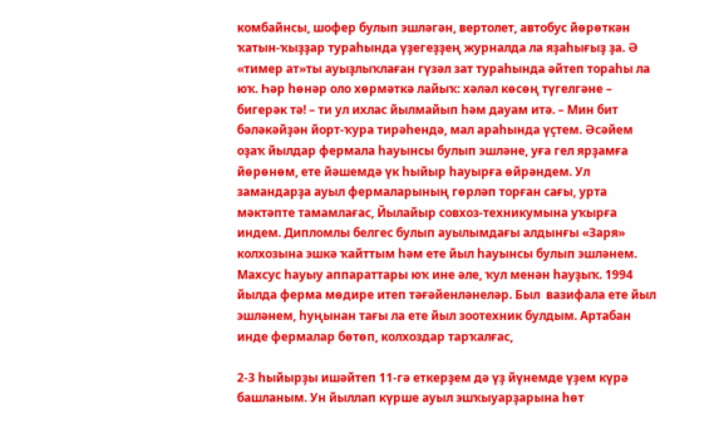комбайнсы, шофер булып эшләгән, вертолет, автобус йөрөткән ҡатын-ҡыҙҙар тураһында үҙегеҙҙең журналда ла яҙаһығыҙ ҙа. Ә «тимер ат»ты ауыҙлыҡлаған гүзәл зат тураһында әйтеп тораһы ла юҡ. Һәр һөнәр оло хөрмәткә лайыҡ: хәләл көсөң түгелгәне – бигерәк тә! – ти ул ихлас йылмайып һәм дауам итә. – Мин бит бәләкәйҙән йорт-ҡура тирәһендә, мал араһында үҫтем. Әсәйем оҙаҡ йылдар фермала һауынсы булып эшләне, уға гел ярҙамға йөрөнөм, ете йәшемдә үк һыйыр һауырға өйрәндем. Ул замандарҙа ауыл фермаларының гөрләп торған сағы, урта мәктәпте тамамлағас, Йылайыр совхоз-техникумына уҡырға индем. Дипломлы белгес булып ауылымдағы алдынғы «Заря» колхозына эшкә ҡайттым һәм ете йыл һауынсы булып эшләнем. Махсус һауыу аппараттары юҡ ине әле, ҡул менән һауҙыҡ. 1994 йылда ферма мөдире итеп тәғәйенләнеләр. Был  вазифала ете йыл эшләнем, һуңынан тағы ла ете йыл зоотехник булдым. Артабан инде фермалар бөтөп, колхоздар тарҡалғас,

2-3 һыйырҙы ишәйтеп 11-гә еткерҙем дә үҙ йүнемде үҙем күрә башланым. Ун йыллап күрше ауыл эшҡыуарҙарына һөт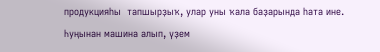продукцияһы  тапшырҙыҡ, улар уны ҡала баҙарында һата ине. Һуңынан машина алып, үҙем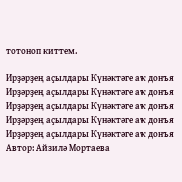тотоноп киттем.

Ирҙәрҙең аҫылдары Күнәктәге аҡ донъя
Ирҙәрҙең аҫылдары Күнәктәге аҡ донъя
Ирҙәрҙең аҫылдары Күнәктәге аҡ донъя
Ирҙәрҙең аҫылдары Күнәктәге аҡ донъя
Ирҙәрҙең аҫылдары Күнәктәге аҡ донъя
Автор: Айзилә Мортаева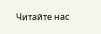Читайте нас